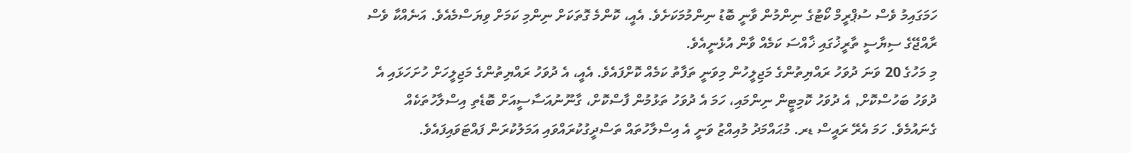ހަމަގައިމު ވެސް ސުޕްރީމް ކޯޓުގެ ނިންމުން ވާނީ ބޮޑު ނިންމުމަކަށެވެ. އެއީ، ކޮންމެ ގޮތަކަށް ނިންމި ކަމަށް ވިޔަސްމެއެވެ. އަނެއްކާ ވެސް ރާއްޖޭގެ ސިޔާސީ ތާރީޚުގައި ޚާއްސަ ކަމެއް ވާން އުޅެނީއެވެ.
މި މަހުގެ 20 ވަނަ ދުވަހު ރައްޔިތުންގެ މަޖިލީހުން މިވަނީ ތަފާތު ކަމެއް ކޮށްފައެވެ. އެއީ، އެ ދުވަހު ރައްޔިތުންގެ މަޖިލީހަށް ހުށަހަޅައި އެ ދުވަހު ބަހުސްކޮށް, އެ ދުވަހު ކޮމިޓީން ނިންމައި، ހަމަ އެ ދުވަހު ތަޅުމުން ފާސްކޮށް، ގާނޫނުއަސާސީއަށް ބޮޑެތި އިސްލާހުތަކެއް ގެނައުމެވެ. ހަމަ އެރޭ ރައީސް ޑރ. މުޙައްމަދު މުއިއްޒު ވަނީ އެ އިސްލާހުތައް ތަސްދީގުކުރައްވައި އަމަލުކުރަން ފައްޓަވައިފައެވެ.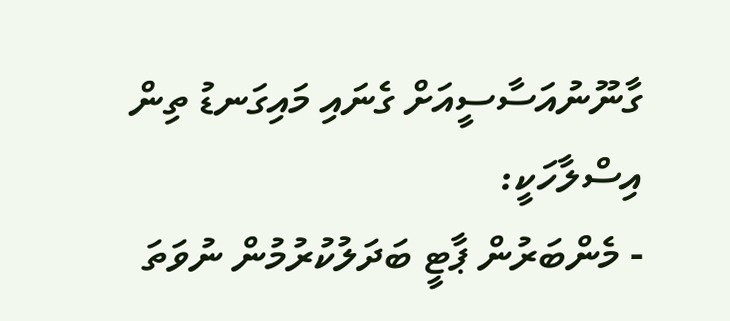ގާނޫނުއަސާސީއަށް ގެނައި މައިގަނޑު ތިން އިސްލާހަކީ:
- މެންބަރުން ޕާޓީ ބަދަލުކުރުމުން ނުވަތަ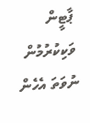ޕާޓީން ވަކިކުރުމުން ނުވަތަ އެހެން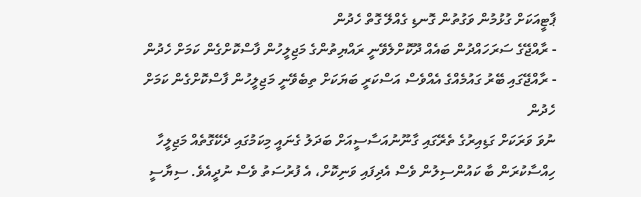ޕާޓީއަކަށް ގުޅުމުން ވަގުތުން ގޮނޑި ގެއްލޭ ގޮތް ހެދުން
- ރާއްޖޭގެ ސަރަހައްދުން ބައެއް ދޫކޮށްލެވޭނީ ރައްޔިތުންގެ މަޖިލީހުން ފާސްކޮށްގެން ކަމަށް ހެދުން
- ރާއްޖޭގައި ބޭރު ގައުމެއްގެ އެއްވެސް އަސްކަރީ ބަޔަކަށް ތިބެވޭނީ މަޖިލީހުން ފާސްކޮށްގެން ކަމަށް ހެދުން
ނުވަ ވަރަކަށް ގަޑިއިރުގެ ތެރޭގައި ގާނޫނުއަސާސީއަށް ބަދަލު ގެނައީ މިކަމުގައި ދެކޭގޮތެއް މަޖިލީހާ ހިއްސާކުރަން ބާ ކައުންސިލުން ވެސް އެދިފައި ވަނިކޮށް، އެ ފުރުސަތު ވެސް ނުދީއެވެ. ސިޔާސީ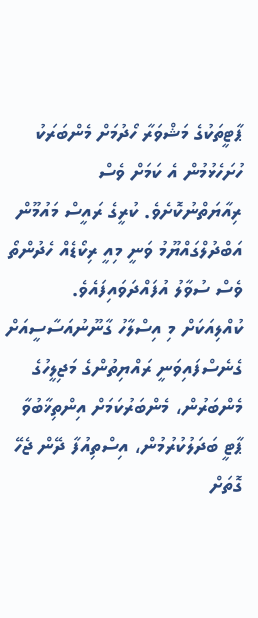ޕާޓީތަކުގެ މަޝްވަރާ ހޯދުމަށް މެންބަރަކު ހުށަހެޅުމުން އެ ކަމަށް ވެސް ރިއާޔަތްނުކޮށެވެ. ކުރީގެ ރައީސް މައުމޫން އަބްދުލްގައްޔޫމު ވަނީ މިއީ ރިކޯޑެއް ހެދުންތޯ ވެސް ސުވާލު އުފައްދަވައިފައެވެ.
ކުއްލިއަކަށް މި އިސްލާހު ގާނޫނުއަސާސީއަށް ގެނެސްފައިވަނީ ރައްޔިތުންގެ މަޖިލީހުގެ މެންބަރުން، މެންބަރުކަމަށް އިންތިޚާބުވާ ޕާޓީ ބަދަލުކުރުމުން، އިސްތިއުފާ ދޭން ޖެހޭ ގޮތަށް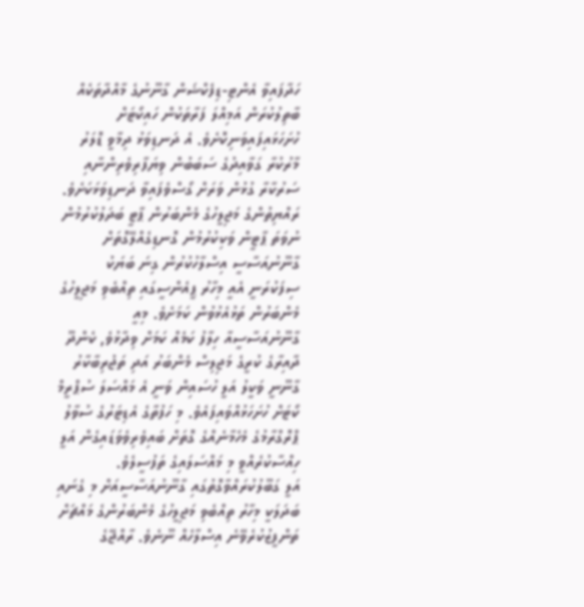ހަދާފައިވާ އެންޓި-ޑިފެކްޝަން ގާނޫނުގެ މާއްދާތަކެއް ބާތިލުކުރަން އަމިއްލަ ފަރާތަކުން ހައިކޯޓަށް ހުށަހަޅައިފައިވަނިކޮށެވެ. އެ ދަނޑިވަޅު ދިމާވީ ޑޮލަރު މާރުކުރާ ގަވާއިދުގެ ސަބަބުން ވިޔަފާރިވެރިންނާއި ސަރުކާރާ ގުޅުން ވަރަށް ގޯސްވެފައިވާ ދަނޑިވަޅަކަށެވެ.
ރައްޔިތުންގެ މަޖިލީހުގެ މެންބަރުން ޕާޓީ ބަދަލުކުރުމުން ނުވަތަ ޕާޓީން ވަކިކުރުމުން ގޮނޑިގެއްލޭގޮތަށް ގާނޫނުއަސާސީ އިސްލާހުކުރުން ގިނަ ބަޔަކު ސިފަކުރަނީ އެއީ މިހާރު ޕީއެންސީގައި ތިއްބެވި މަޖިލީހުގެ މެންބަރުން ތަޅުއެޅުވުން ކަމަށެވެ. މިއީ ގާނޫނުއަސާސީއާ ހިލާފު ކަމެއް ކަމަށް ވިދާޅުވެ, ކެންދޫ ދާއިރާގެ ކުރީގެ މަޖިލިސް މެންބަރު އަދި ތަޖުރިބާކާރު ގާނޫނީ ވަކީލު އަލީ ހުސައިން ވަނީ އެ މައްސަލަ ސުޕްރީމް ކޯޓަށް ހުށަހަޅުއްވައިފައެވެ. މި ހަފުތާގެ އެޑިޓަރުގެ ސުވާލު ޕްރޮގްރާމުގެ މެހެމާނެއްގެ ގޮތަށް ބައިވެރިވެވަޑައިގެން އަލީ ހިއްސާކުރެއްވީ މި މައްސަލައިގެ ތަފުސީލެވެ.
އަލީ ގަބޫލުކުރައްވާގޮތުގައި ގާނޫނުއަސާސީއަށް މި ގެނައި ބަދަލަކީ މިހާރު ތިއްބެވި މަޖިލީހުގެ މެންބަރުންގެ މައްޗަށް ތަންފީޒުކުރެވޭނެ އިސްލާހެއް ނޫނެވެ. ރާއްޖޭގެ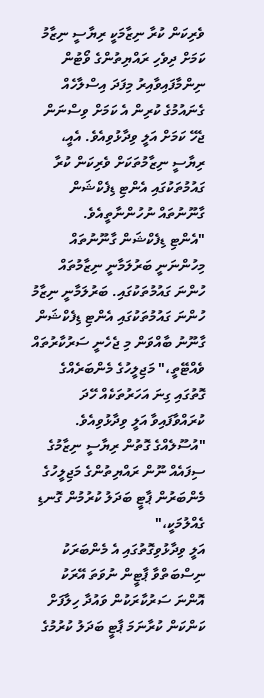ވެރިކަން ކުރާ ނިޒާމަކީ ރިޔާސީ ނިޒާމު ކަމަށް ދިވެހި ރައްޔިތުންގެ ވޯޓުން ނިންމާފައިވާއިރު މިފަދަ އިސްލާހެއް ގެނައުމުގެ ކުރިން އެ ކަމަށް ވިސްނަން ޖެހޭ ކަމަށް އަލީ ވިދާޅުވިއެވެ. އެއީ، ރިޔާސީ ނިޒާމުތަކަށް ވެރިކަން ކުރާ ގައުމުތަކުގައި އެންޓި ޑިފެކްޝަން ގާނޫނުތައް ނުހުންނާތީއެވެ.
"އެންޓި ޑިފެކްޝަން ގާނޫނުތައް މިހުންނަނީ ބަރުލަމާނީ ނިޒާމުތައް ހުންނަ ގައުމުތަކުގައި. ބަރުލަމާނީ ނިޒާމު ހުންނަ ގައުމުތަކުގައި އެންޓި ޑިފެކްޝަން ގާނޫނު ބާއްވަން މި ޖެހެނީ ސަރުކާރުތައް ވެއްޓޭތީ،" މަޖިލީހުގެ މެންބަރެއްގެ ގޮތުގައި ގިނަ އަހަރުތަކެއް ހޭދަ ކުރައްވާފައިވާ އަލީ ވިދާޅުވިއެވެ.
"އުސޫލެއްގެ ގޮތުން ރިޔާސީ ނިޒާމުގެ ސިފައެއް ނޫން ރައްޔިތުންގެ މަޖިލީހުގެ މެންބަރުން ޕާޓީ ބަދަލު ކުރުމުން ގޮނޑި ގެއްލުމަކީ،"
އަލީ ވިދާޅުވިގޮތުގައި އެ މެންބަރަކު ނިސްބަތްވާ ޕާޓީން ނުވަތަ އޭރަކު އޮންނަ ސަރުކާރަކުން ވައުދާ ހިލާފަށް ކަންކަން ކުރާނަމަ ޕާޓީ ބަދަލު ކުރުމުގެ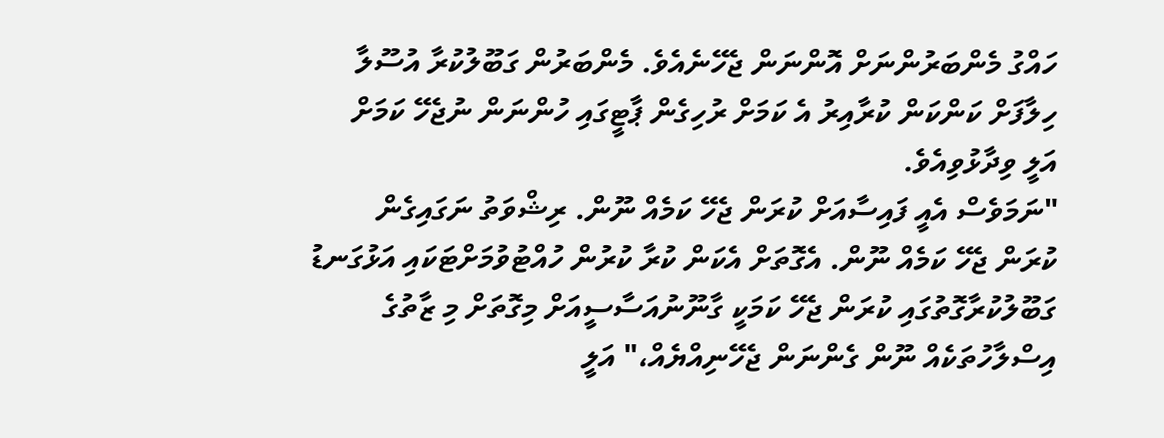ހައްގު މެންބަރުންނަށް އޮންނަން ޖެހޭނެއެވެ. މެންބަރުން ގަބޫލުކުރާ އުސޫލާ ހިލާފަށް ކަންކަން ކުރާއިރު އެ ކަމަށް ރުހިގެން ޕާޓީގައި ހުންނަން ނުޖެހޭ ކަމަށް އަލީ ވިދާޅުވިއެވެ.
"ނަމަވެސް އެއީ ފައިސާއަށް ކުރަން ޖެހޭ ކަމެއް ނޫން. ރިޝްވަތު ނަގައިގެން ކުރަން ޖެހޭ ކަމެއް ނޫން. އެގޮތަށް އެކަން ކުރާ ކުރުން ހުއްޓުވުމަށްޓަކައި އަޅުގަނޑު ގަބޫލުކުރާގޮތުގައި ކުރަން ޖެހޭ ކަމަކީ ގާނޫނުއަސާސީއަށް މިގޮތަށް މި ޒާތުގެ އިސްލާހުތަކެއް ނޫން ގެންނަން ޖެހޭނިއްޔެއް،" އަލީ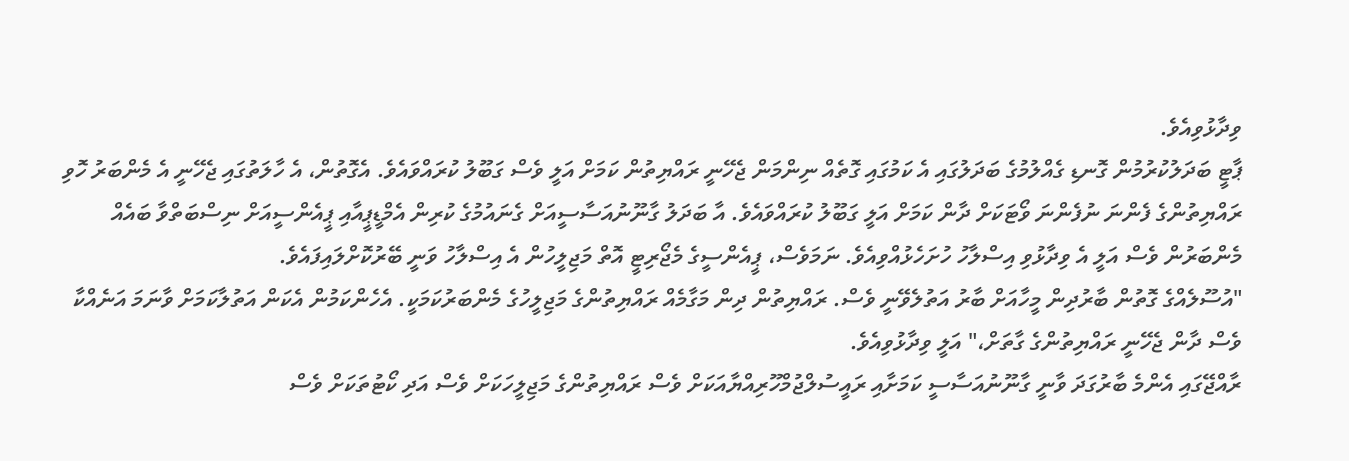ވިދާޅުވިއެވެ.
ޕާޓީ ބަދަލުކުރުމުން ގޮނޑި ގެއްލުމުގެ ބަދަލުގައި އެ ކަމުގައި ގޮތެއް ނިންމަން ޖެހޭނީ ރައްޔިތުން ކަމަށް އަލީ ވެސް ގަބޫލު ކުރައްވައެވެ. އެގޮތުން، އެ ހާލަތުގައި ޖެހޭނީ އެ މެންބަރު ހޮވި ރައްޔިތުންގެ ފެންނަ ނުފެންނަ ވޯޓަކަށް ދާން ކަމަށް އަލީ ގަބޫލު ކުރައްވައެވެ. އާ ބަދަލު ގާނޫނުއަސާސީއަށް ގެނައުމުގެ ކުރިން އެމްޑީޕީއާއި ޕީއެންސީއަށް ނިސްބަތްވާ ބައެއް މެންބަރުން ވެސް އަލީ އެ ވިދާޅުވި އިސްލާހު ހުށަހެޅުއްވިއެވެ. ނަމަވެސް، ޕީއެންސީގެ މެޖޯރިޓީ އޮތް މަޖިލީހުން އެ އިސްލާހު ވަނީ ބޭރުކޮށްލައިފައެވެ.
"އުސޫލެއްގެ ގޮތުން ބާރުދިން މީހާއަށް ބާރު އަތުލެވޭނީ ވެސް. ރައްޔިތުން ދިން މަގާމެއް ރައްޔިތުންގެ މަޖިލީހުގެ މެންބަރުކަމަކީ. އެހެންކަމުން އެކަން އަތުލާކަމަށް ވާނަމަ އަނެއްކާ ވެސް ދާން ޖެހޭނީ ރައްޔިތުންގެ ގާތަށް،" އަލީ ވިދާޅުވިއެވެ.
ރާއްޖޭގައި އެންމެ ބާރުގަދަ ވާނީ ގާނޫނުއަސާސީ ކަމަށާއި ރައީސުލްޖުމްހޫރިއްޔާއަކަށް ވެސް ރައްޔިތުންގެ މަޖިލީހަކަށް ވެސް އަދި ކޯޓުތަކަށް ވެސް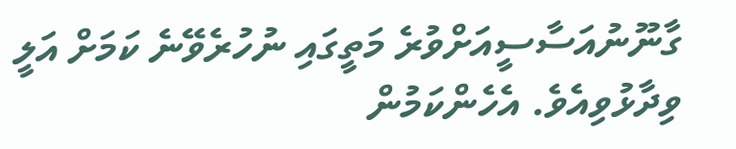ގާނޫނުއަސާސީއަށްވުރެ މަތީގައި ނުހުރެވޭނެ ކަމަށް އަލީ ވިދާޅުވިއެވެ. އެހެންކަމުން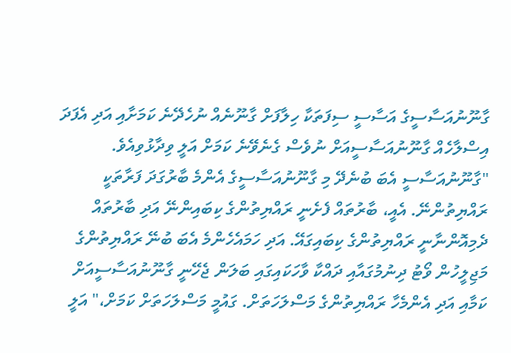ގާނޫނުއަސާސީގެ އަސާސީ ސިފަތަކާ ހިލާފަށް ގާނޫނެއް ނުހެދޭނެ ކަމަށާއި އަދި އެފަދަ އިސްލާހެއް ގާނޫނުއަސާސީއަށް ނުވެސް ގެނެވޭނެ ކަމަށް އަލީ ވިދާޅުވިއެވެ.
"ގާނޫނުއަސާސީ އެބަ ބުނެދޭ މި ގާނޫނުއަސާސީގެ އެންމެ ބާރުގަދަ ފަރާތަކީ ރައްޔިތުންނޭ. އެއީ، ބާރުތައް ފެށެނީ ރައްޔިތުންގެ ކިބައިންނޭ އަދި ބާރުތައް ދެމިއޮންނާނީ ރައްޔިތުންގެ ކިބައިގައޭ. އަދި ހަމައެހެންމެ އެބަ ބުނޭ ރައްޔިތުންގެ މަޖިލީހުން ވޯޓު ދިނުމުގައާއި ދައްކާ ވާހަކައިގައި ބަލަން ޖެހޭނީ ގާނޫނުއަސާސީއަށް ކަމާއި އަދި އެންމެހާ ރައްޔިތުންގެ މަސްލަހަތަށް. ގައުމީ މަސްލަހަތަށް ކަމަށް،" އަލީ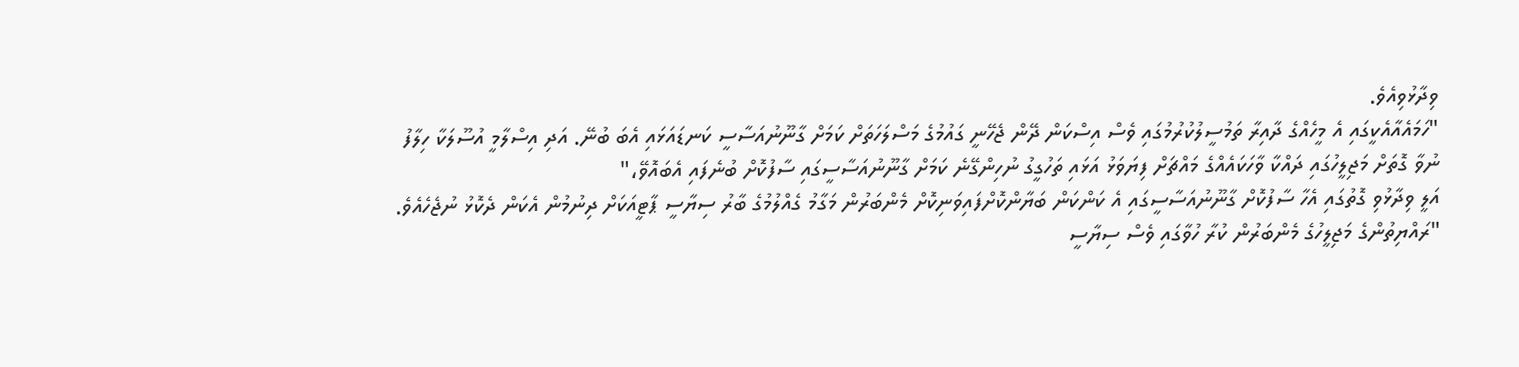ވިދާޅުވިއެވެ.
"ހަމައެއާއެކީގައި އެ މީހެއްގެ ދާއިރާ ތަމުސީލުކުރުމުގައި ވެސް އިސްކަން ދޭން ޖެހޭނީ ގައުމުގެ މަސްލަހަތަށް ކަމަށް ގާނޫނުއަސާސީ ކަނޑައަޅައި އެބަ ބުނޭ. އަދި އިސްލާމީ އުސޫލަކާ ހިލާފު ނުވާ ގޮތަށް މަޖިލީހުގައި ދައްކާ ވާހަކައެއްގެ މައްޗަށް ފިޔަވަޅު އަޅައި ތަހުގީގު ނުހިންގޭނެ ކަމަށް ގާނޫނުއަސާސީގައި ސާފުކޮށް ބުނެފައި އެބައޮވޭ،"
އަލީ ވިދާޅުވި ގޮތުގައި އެހާ ސާފުކޮށް ގާނޫނުއަސާސީގައި އެ ކަންކަން ބަޔާންކޮށްފައިވަނިކޮށް މެންބަރުން މަގާމު ގެއްލުމުގެ ބާރު ސިޔާސީ ޕާޓީއަކަށް ދިނުމުން އެކަން ދެކޮޅު ނުޖެހެއެވެ.
"ރައްޔިތުންގެ މަޖިލީހުގެ މެންބަރުން ކުރާ ހުވާގައި ވެސް ސިޔާސީ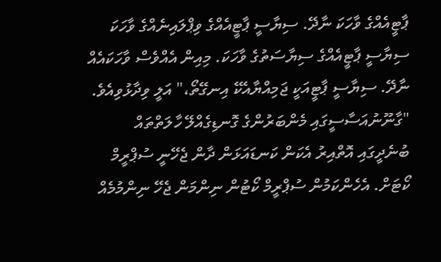ޕާޓީއެއްގެ ވާހަކަ ނާދޭ. ސިޔާސީ ޕާޓީއެއްގެ ވިޕްލައިނެއްގެ ވާހަކަ ސިޔާސީ ޕާޓީއެއްގެ ސިޔާސަތުގެ ވާހަކަ. މިއިން އެއްވެސް ވާހަކައެއް ނާދޭ. ސިޔާސީ ޕާޓީއަކީ ޖަމިއްޔާއެކޭ އިނގޭތޯ،" އަލީ ވިދާޅުވިއެވެ.
"ގާނޫނުއަސާސީގައި މެންބަރުންގެ ގޮނޑިގެއްލޭ ހާލަތްތައް ބުނެދީގައި އޮތްއިރު އެކަން ކަނޑައަޅަން ދާން ޖެހޭނީ ސުޕްރީމް ކޯޓަށް. އެހެންކަމުން ސުޕްރީމް ކޯޓުން ނިންމަން ޖެހޭ ނިންމުމެއް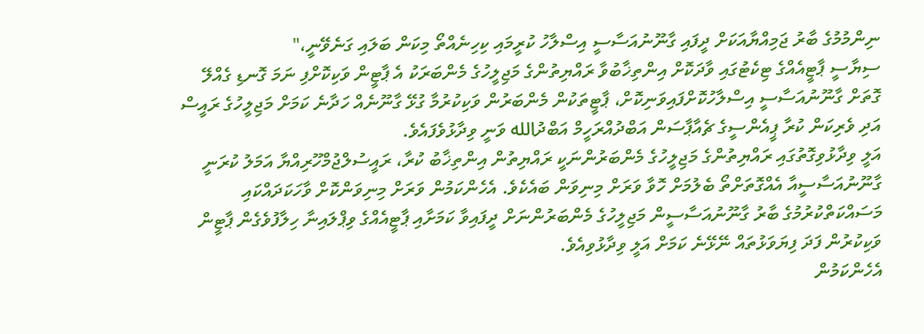ނިންމުމުގެ ބާރު ޖަމިއްޔާއަކަށް ދީފައި ގާނޫނުއަސާސީ އިސްލާހު ކުރީމައި ކިހިނެއްތޯ މިކަން ބަލައި ގަނެވޭނީ،"
ސިޔާސީ ޕާޓީއެއްގެ ޓިކެޓުގައި ވާދަކޮށް އިންތިޚާބުވާ ރައްޔިތުންގެ މަޖިލީހުގެ މެންބަރަކު އެ ޕާޓީން ވަކިކޮށްފި ނަމަ ގޮނޑި ގެއްލޭ ގޮތަށް ގާނޫނުއަސާސީ އިސްލާހުކޮށްފައިވަނިކޮށް، ޕާޓީތަކުން މެންބަރުން ވަކިކުރުމާ ގުޅޭ ގާނޫނެއް ހަދާނެ ކަމަށް މަޖިލީހުގެ ރައީސް އަދި ވެރިކަން ކުރާ ޕީއެންސީގެ ޗެއާޕާސަން އަބްދުއްރަހީމް އަބްދުالله ވަނީ ވިދާޅުވެފައެވެ.
އަލީ ވިދާޅުވިގޮތުގައި ރައްޔިތުންގެ މަޖިލީހުގެ މެންބަރުންނަކީ ރައްޔިތުން އިންތިޚާބު ކުރާ، ރައީސުލްޖުމްހޫރިއްޔާ އަމަލު ކުރަނީ ގާނޫނުއަސާސީއާ އެއްގޮތަށްތޯ ބެލުމަށް ހޮވާ ވަރަށް މިނިވަން ބައެކެވެ. އެހެންކަމުން ވަރަށް މިނިވަންކޮށް ވާހަކަދައްކައި މަސައްކަތްކުރުމުގެ ބާރު ގާނޫނުއަސާސީން މަޖިލީހުގެ މެންބަރުންނަށް ދީފައިވާ ކަމަށާއި ޕާޓީއެއްގެ ވިޕްލައިނާ ހިލާފުވެގެން ޕާޓީން ވަކިކުރުން ފަދަ ފިޔަވަޅުތައް ނޭޅޭނެ ކަމަށް އަލީ ވިދާޅުވިއެވެ.
އެހެންކަމުން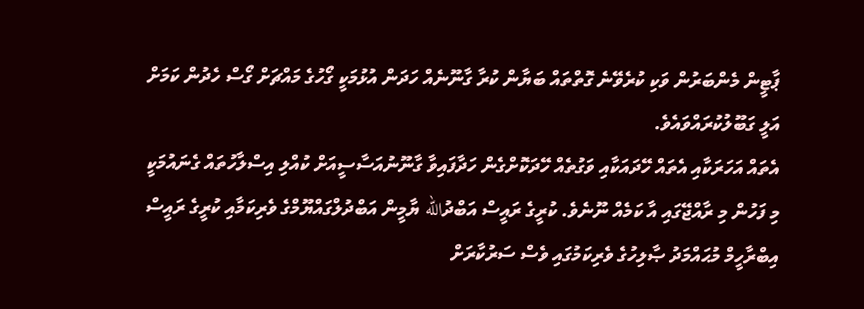ޕާޓީން މެންބަރުން ވަކި ކުރެވޭނެ ގޮތްތައް ބަޔާން ކުރާ ގާނޫނެއް ހަދަން އުޅުމަކީ ގޯހުގެ މައްޗަށް ގޯސް ހެދުން ކަމަށް އަލީ ގަބޫލުކުރައްވައެވެ.
އެތައް އަހަރަކާއި އެތައް ހޭދައަކާއި ވަގުތެއް ހޭދަކޮށްގެން ހަދާފައިވާ ގާނޫނުއަސާސީއަށް ކުއްލި އިސްލާހުތައް ގެނައުމަކީ މި ފަހުން މި ރާއްޖޭގައި އާ ކަމެއް ނޫނެވެ. ކުރީގެ ރައީސް އަބްދުالله ޔާމީން އަބްދުލްގައްޔޫމްގެ ވެރިކަމާއި ކުރީގެ ރައީސް އިބްރާހީމް މުޙައްމަދު ޞާލިހުގެ ވެރިކަމުގައި ވެސް ސަރުކާރަށް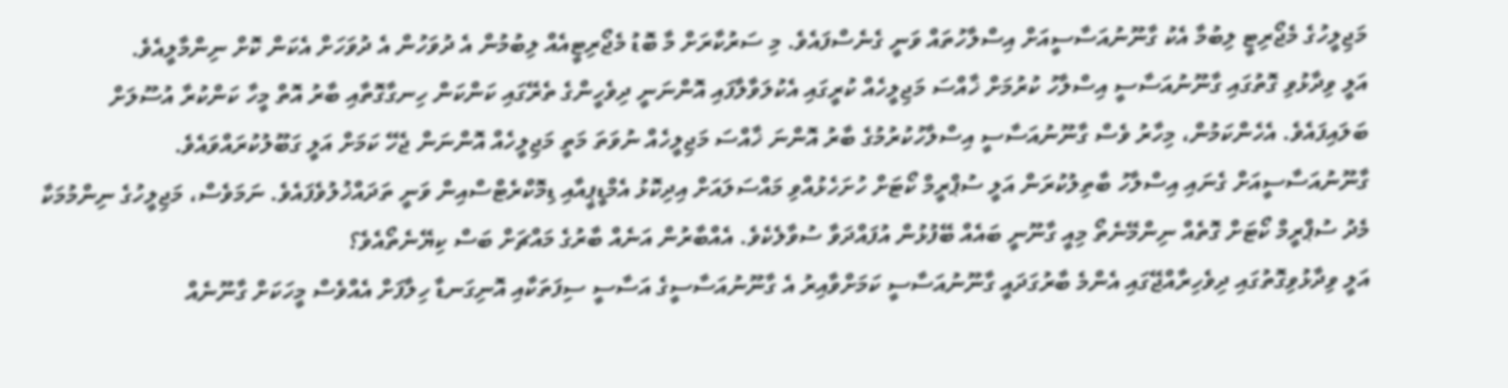މަޖިލީހުގެ މެޖޯރިޓީ ލިބުމާ އެކު ގާނޫނުއަސާސީއަށް އިސްލާހުތައް ވަނީ ގެނެސްފައެވެ. މި ސަރުކާރަށް މާ ބޮޑު މެޖޯރިޓީއެއް ލިބުމުން އެ ދުވަހުން އެ ދުވަހަށް އެކަން ކޮށް ނިންމާލީއެވެ.
އަލީ ވިދާޅުވި ގޮތުގައި ގާނޫނުއަސާސީ އިސްލާހު ކުރުމަށް ޚާއްސަ މަޖިލީހެއް ކުރީގައި އެކުލަވާލާފައި އޮންނަނީ ދިވެހީންގެ ތެރޭގައި ކަންކަން ހިނގާގޮތާއި ބާރު އޮތް މީހާ ކަންކުރާ އުސޫލަށް ބަލައިފައެވެ. އެހެންކަމުން، މިހާރު ވެސް ގާނޫނުއަސާސީ އިސްލާހުކުރުމުގެ ބާރު އޮންނަ ޚާއްސަ މަޖިލީހެއް ނުވަތަ މަތީ މަޖިލީހެއް އޮންނަން ޖެހޭ ކަމަށް އަލީ ގަބޫލުކުރައްވައެވެ.
ގާނޫނުއަސާސީއަށް ގެނައި އިސްލާހު ބާތިލުކުރަން އަލީ ސުޕްރީމް ކޯޓަށް ހުށަހެޅުއްވި މައްސަލައަށް އިދިކޮޅު އެމްޑީޕީއާއި ޑިމޮކްރެޓްސްއިން ވަނީ ތަދައްޚުލުވެފައެވެ. ނަމަވެސް، މަޖިލީހުގެ ނިންމުމަކާ މެދު ސުޕްރީމް ކޯޓަށް ގޮތެއް ނިންމޭނެތޯ މިއީ ގާނޫނީ ބައެއް ބޭފުޅުން އުފައްދަވާ ސުވާލެކެވެ. އެއްބާރުން އަނެއް ބާރުގެ މައްޗަށް ބަސް ކިޔޭނެތޯއެވެ؟
އަލީ ވިދާޅުވިގޮތުގައި ދިވެހިރާއްޖޭގައި އެންމެ ބާރުގަދައީ ގާނޫނުއަސާސީ ކަމަށްވާއިރު އެ ގާނޫނުއަސާސީގެ އަސާސީ ސިފަތަކާއި އޮނިގަނޑާ ހިލާފަށް އެއްވެސް މީހަކަށް ގާނޫނެއް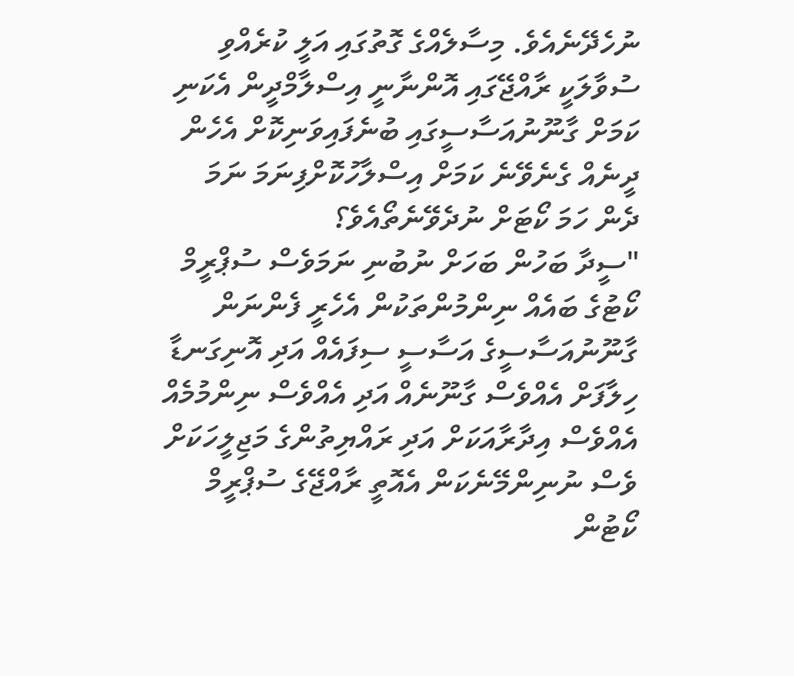ނުހެދޭނެއެވެ. މިސާލެއްގެ ގޮތުގައި އަލީ ކުރެއްވި ސުވާލަކީ ރާއްޖޭގައި އޮންނާނީ އިސްލާމްދީން އެކަނި ކަމަށް ގާނޫނުއަސާސީގައި ބުނެފައިވަނިކޮށް އެހެން ދީނެއް ގެނެވޭނެ ކަމަށް އިސްލާހުކޮށްފިނަމަ ނަމަ ދެން ހަމަ ކޯޓަށް ނުދެވޭނެތޯއެވެ؟
"ސީދާ ބަހުން ބަހަށް ނުބުނި ނަމަވެސް ސުޕްރީމް ކޯޓުގެ ބައެއް ނިންމުންތަކުން އެހެރީ ފެންނަން ގާނޫނުއަސާސީގެ އަސާސީ ސިފައެއް އަދި އޮނިގަނޑާ ހިލާފަށް އެއްވެސް ގާނޫނެއް އަދި އެއްވެސް ނިންމުމެއް އެއްވެސް އިދާރާއަކަށް އަދި ރައްޔިތުންގެ މަޖިލީހަކަށް ވެސް ނުނިންމޭނެކަން އެއޮތީ ރާއްޖޭގެ ސުޕްރީމް ކޯޓުން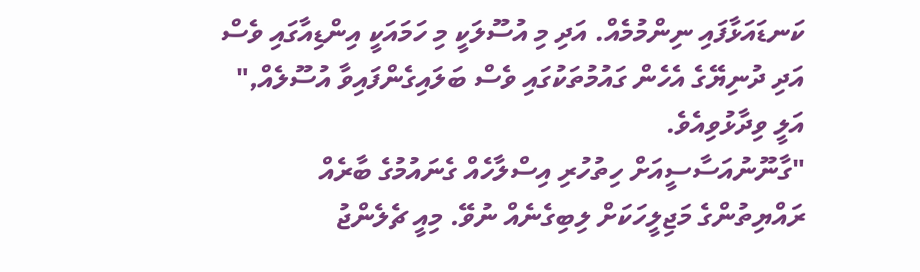ކަނޑައަޅާފައި ނިންމުމެއް. އަދި މި އުސޫލަކީ މި ހަމައަކީ އިންޑިއާގައި ވެސް އަދި ދުނިޔޭގެ އެހެން ގައުމުތަކުގައި ވެސް ބަލައިގެންފައިވާ އުސޫލެއް," އަލީ ވިދާޅުވިއެވެ.
"ގާނޫނުއަސާސީއަށް ހިތުހުރި އިސްލާހެއް ގެނައުމުގެ ބާރެއް ރައްޔިތުންގެ މަޖިލީހަކަށް ލިބިގެނެއް ނުވޭ. މިއީ ޗެލެންޖު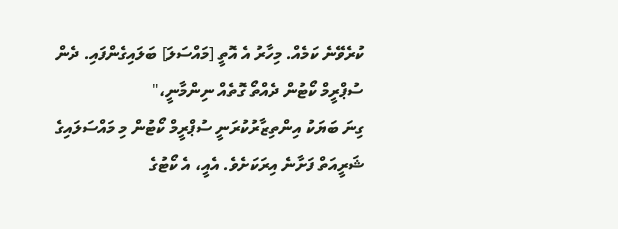ކުރެވޭނެ ކަމެއް. މިހާރު އެ އޮތީ [މައްސަލަ] ބަލައިގެންފައި. ދެން ސުޕްރީމް ކޯޓުން ދެއްތޯ ގޮތެއް ނިންމާނީ،"
ގިނަ ބަޔަކު އިންތިޒާރުކުރަނީ ސުޕްރީމް ކޯޓުން މި މައްސަލައިގެ ޝަރީއަތް ފަށާނެ އިރަކަށެވެ. އެއީ، އެ ކޯޓުގެ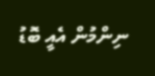ނިންމުން އެއީ ބޮޑު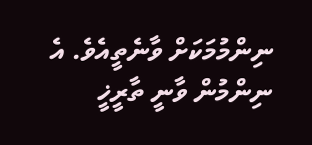ނިންމުމަކަށް ވާނެތީއެވެ. އެ ނިންމުން ވާނީ ތާރީޚީ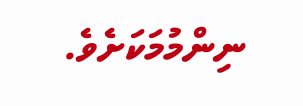ނިންމުމަކަށެވެ.